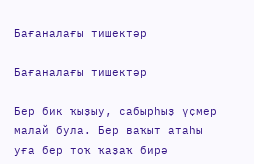Бағаналағы тишектәр

Бағаналағы тишектәр

Бер бик ҡыҙыу, сабырһыҙ үҫмер малай була. Бер ваҡыт атаһы уға бер тоҡ ҡаҙаҡ бирә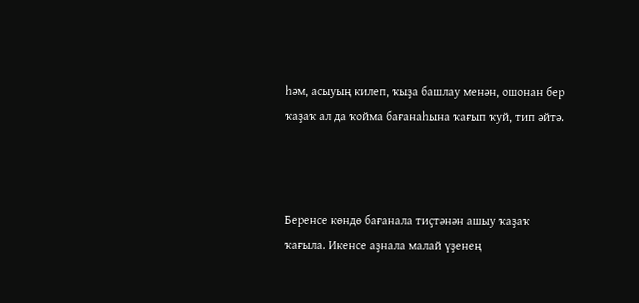һәм, асыуың килеп, ҡыҙа башлау менән, ошонан бер ҡаҙаҡ ал да ҡойма бағанаһына ҡағып ҡуй, тип әйтә.



Беренсе көндө бағанала тиҫтәнән ашыу ҡаҙаҡ ҡағыла. Икенсе аҙнала малай үҙенең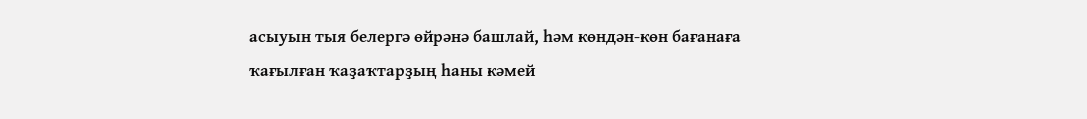асыуын тыя белергә өйрәнә башлай, һәм көндән-көн бағанаға ҡағылған ҡаҙаҡтарҙың һаны кәмей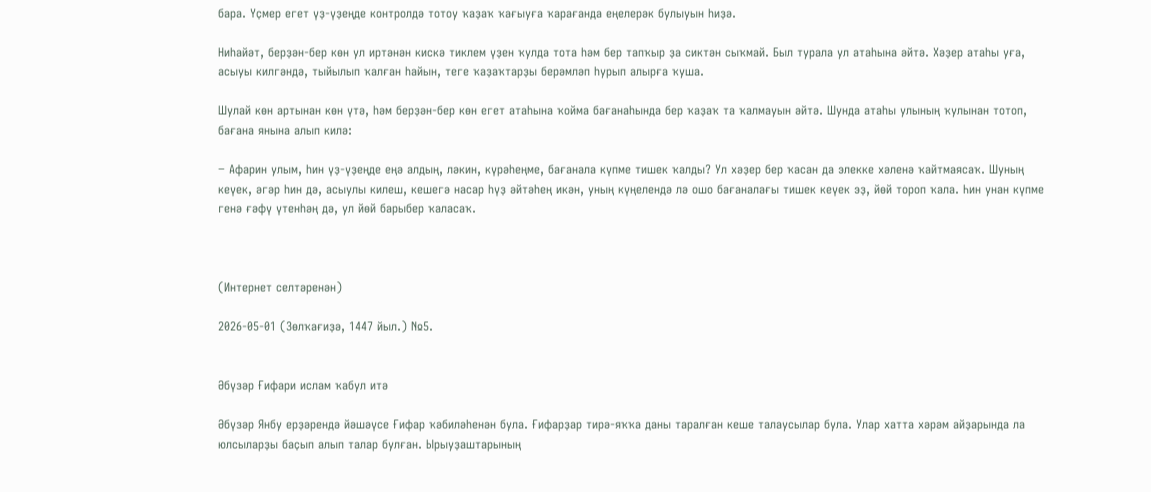бара. Үҫмер егет үҙ-үҙеңде контролдә тотоу ҡаҙаҡ ҡағыуға ҡарағанда еңелерәк булыуын һиҙә.

Ниһайәт, берҙән-бер көн ул иртәнән кискә тиклем үҙен ҡулда тота һәм бер тапҡыр ҙа сиктән сыҡмай. Был турала ул атаһына әйтә. Хәҙер атаһы уға, асыуы килгәндә, тыйылып ҡалған һайын, теге ҡаҙаҡтарҙы берәмләп һурып алырға ҡуша.

Шулай көн артынан көн үтә, һәм берҙән-бер көн егет атаһына ҡойма бағанаһында бер ҡаҙаҡ та ҡалмауын әйтә. Шунда атаһы улының ҡулынан тотоп, бағана янына алып килә:

− Афарин улым, һин үҙ-үҙеңде еңә алдың, ләкин, күрәһеңме, бағанала күпме тишек ҡалды? Ул хәҙер бер ҡасан да элекке хәленә ҡайтмаясаҡ. Шуның кеүек, әгәр һин дә, асыулы килеш, кешегә насар һүҙ әйтәһең икән, уның күңелендә лә ошо бағаналағы тишек кеүек эҙ, йөй тороп ҡала. Һин унан күпме генә ғәфү үтенһәң дә, ул йөй барыбер ҡаласаҡ.



(Интернет селтәренән)

2026-05-01 (Зөлҡағиҙә, 1447 йыл.) №5.


Әбүзәр Ғифари ислам ҡабул итә

Әбүзәр Янбу ерҙәрендә йәшәүсе Ғифар ҡәбиләһенән була. Ғифарҙар тирә-яҡҡа даны таралған кеше талаусылар була. Улар хатта хәрәм айҙарында ла юлсыларҙы баҫып алып талар булған. Ырыуҙаштарының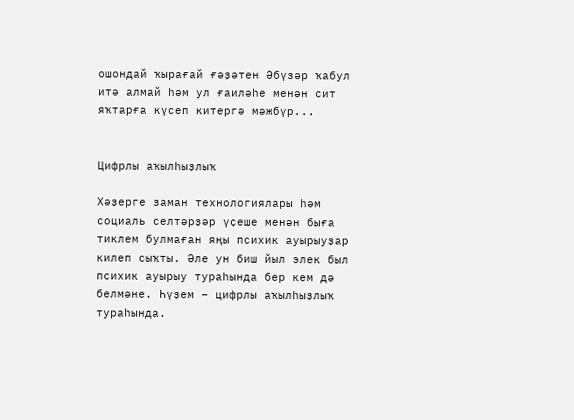ошондай ҡырағай ғәҙәтен Әбүзәр ҡабул итә алмай һәм ул ғаиләһе менән сит яҡтарға күсеп китергә мәжбүр...


Цифрлы аҡылһыҙлыҡ

Хәҙерге заман технологиялары һәм социаль селтәрҙәр үҫеше менән быға тиклем булмаған яңы психик ауырыуҙар килеп сыҡты. Әле ун биш йыл элек был психик ауырыу тураһында бер кем дә белмәне. Һүҙем – цифрлы аҡылһыҙлыҡ тураһында.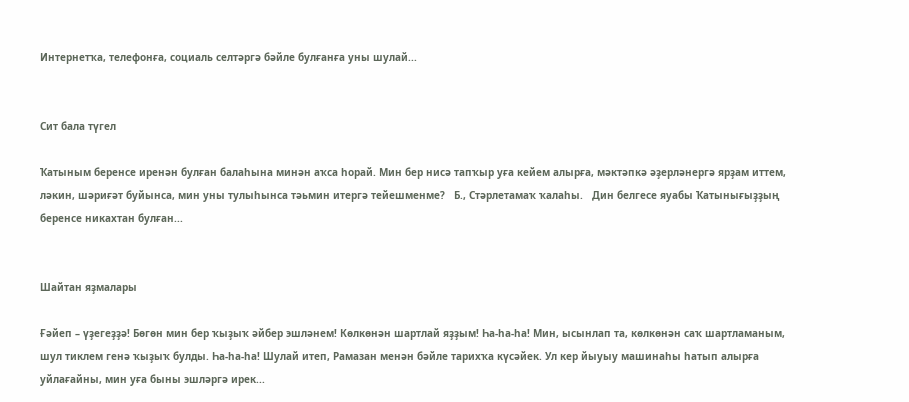Интернетҡа, телефонға, социаль селтәргә бәйле булғанға уны шулай...


Сит бала түгел

Ҡатыным беренсе иренән булған балаһына минән аҡса һорай. Мин бер нисә тапҡыр уға кейем алырға, мәктәпкә әҙерләнергә ярҙам иттем, ләкин, шәриғәт буйынса, мин уны тулыһынса тәьмин итергә тейешменме?   Б., Стәрлетамаҡ ҡалаһы.   Дин белгесе яуабы Ҡатынығыҙҙың беренсе никахтан булған...


Шайтан яҙмалары

Ғәйеп – үҙегеҙҙә! Бөгөн мин бер ҡыҙыҡ әйбер эшләнем! Көлкөнән шартлай яҙҙым! Һа-һа-һа! Мин, ысынлап та, көлкөнән саҡ шартламаным, шул тиклем генә ҡыҙыҡ булды. Һа-һа-һа! Шулай итеп, Рамазан менән бәйле тарихҡа күсәйек. Ул кер йыуыу машинаһы һатып алырға уйлағайны, мин уға быны эшләргә ирек...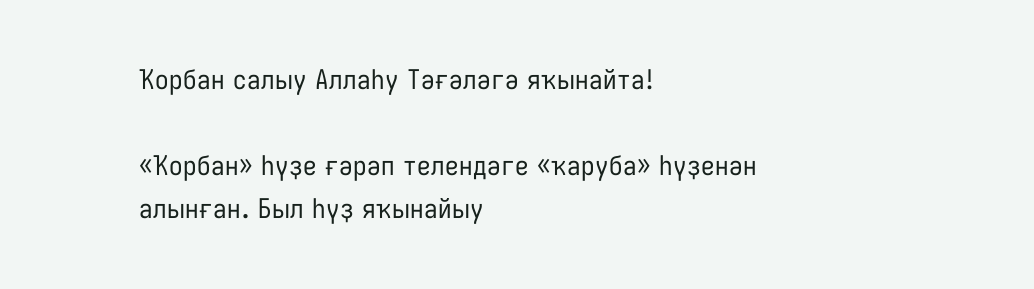Ҡорбан салыу Аллаһу Тәғәләгә яҡынайта!

«Ҡорбан» һүҙе ғәрәп телендәге «ҡаруба» һүҙенән алынған. Был һүҙ яҡынайыу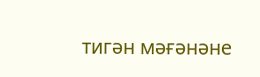тигән мәғәнәне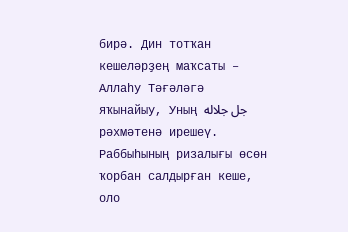бирә. Дин тотҡан кешеләрҙең маҡсаты – Аллаһу Тәғәләгә яҡынайыу, Уның جل جلاله рәхмәтенә ирешеү.   Раббыһының ризалығы өсөн ҡорбан салдырған кеше, оло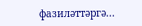фазиләттәргә...